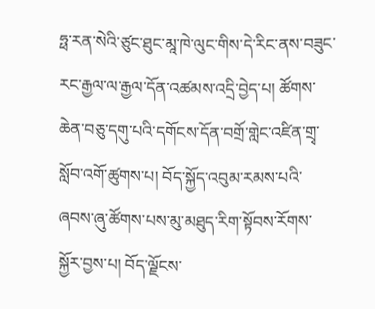ཧྥ་རན་སེའི་ཙུང་ཐུང་མཱ་ཁེ་ལུང་གིས་དེ་རིང་ནས་བཟུང་རང་རྒྱལ་ལ་རྒྱལ་དོན་འཚམས་འདྲི་བྱེད་པ། ཚོགས་ཆེན་བཅུ་དགུ་པའི་དགོངས་དོན་བགྲོ་གླེང་འཛིན་གྲྭ་སློབ་འགོ་ཚུགས་པ། བོད་སྐྱོད་འབུམ་རམས་པའི་ཞབས་ཞུ་ཚོགས་པས་མུ་མཐུད་རིག་སྟོབས་རོགས་སྐྱོར་བྱས་པ། བོད་ལྗོངས་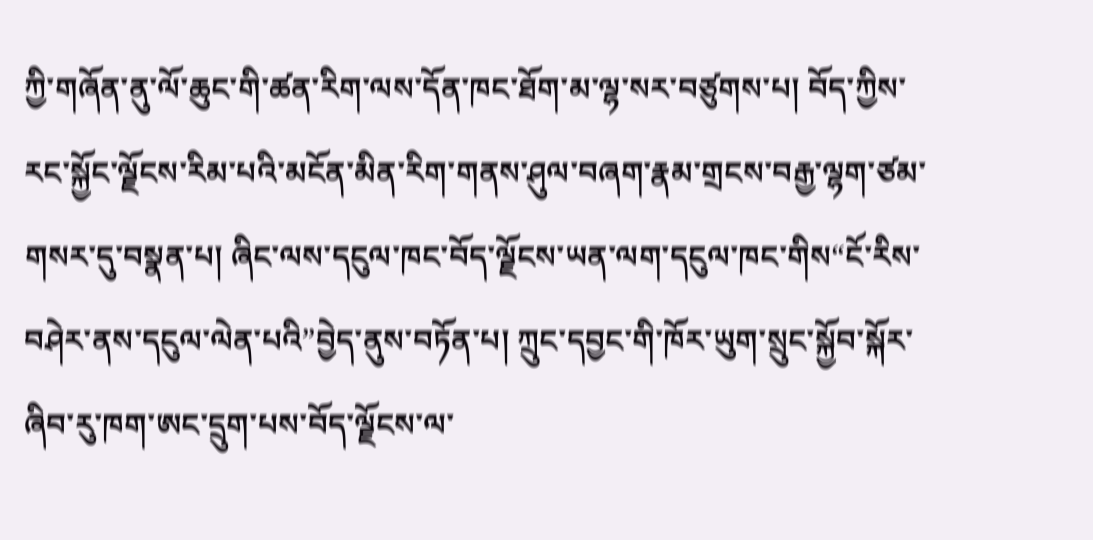ཀྱི་གཞོན་ནུ་ལོ་ཆུང་གི་ཚན་རིག་ལས་དོན་ཁང་ཐོག་མ་ལྷ་སར་བཙུགས་པ། བོད་ཀྱིས་རང་སྐྱོང་ལྗོངས་རིམ་པའི་མངོན་མིན་རིག་གནས་ཤུལ་བཞག་རྣམ་གྲངས་བརྒྱ་ལྷག་ཙམ་གསར་དུ་བསྣན་པ། ཞིང་ལས་དངུལ་ཁང་བོད་ལྗོངས་ཡན་ལག་དངུལ་ཁང་གིས“ངོ་རིས་བཤེར་ནས་དངུལ་ལེན་པའི”བྱེད་ནུས་བཏོན་པ། ཀྲུང་དབྱང་གི་ཁོར་ཡུག་སྲུང་སྐྱོབ་སྐོར་ཞིབ་རུ་ཁག་ཨང་དྲུག་པས་བོད་ལྗོངས་ལ་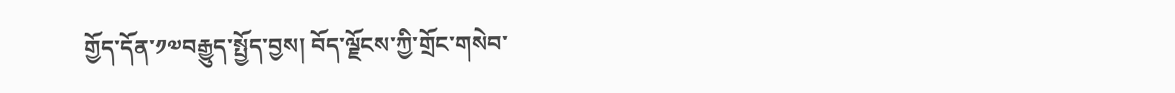གྱོད་དོན་༡༧བརྒྱུད་སྤྱོད་བྱས། བོད་ལྗོངས་ཀྱི་གྲོང་གསེབ་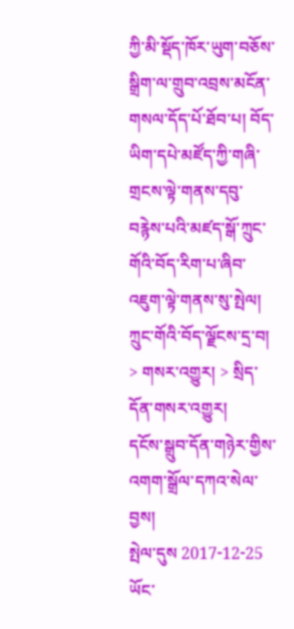ཀྱི་མི་སྡོད་ཁོར་ཡུག་བཅོས་སྒྲིག་ལ་གྲུབ་འབྲས་མངོན་གསལ་དོད་པོ་ཐོབ་པ། བོད་ཡིག་དཔེ་མཛོད་ཀྱི་གཞི་གྲངས་ལྟེ་གནས་དབུ་བརྙེས་པའི་མཛད་སྒོ་ཀྲུང་གོའི་བོད་རིག་པ་ཞིབ་འཇུག་ལྟེ་གནས་སུ་སྤེལ།
ཀྲུང་གོའི་བོད་ལྗོངས་དྲ་བ། > གསར་འགྱུར། > སྲིད་དོན་གསར་འགྱུར།
དངོས་སྒྲུབ་དོན་གཉེར་གྱིས་འགག་སྒྲོལ་དཀའ་སེལ་བྱས།
སྤེལ་དུས 2017-12-25 ཡོང་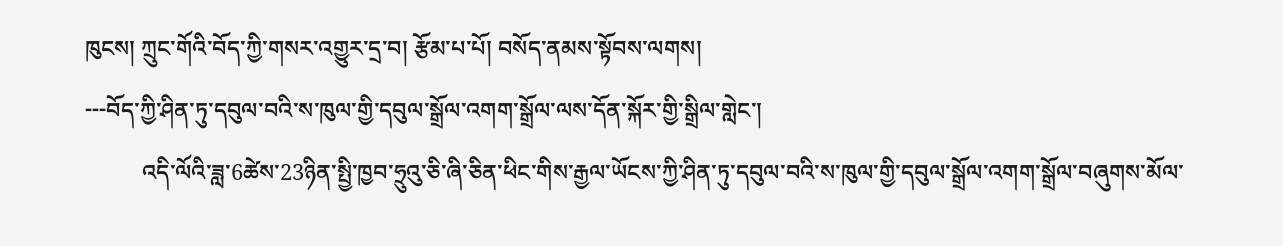ཁུངས། ཀྲུང་གོའི་བོད་ཀྱི་གསར་འགྱུར་དྲ་བ། རྩོམ་པ་པོ། བསོད་ནམས་སྟོབས་ལགས།
---བོད་ཀྱི་ཤིན་ཏུ་དབུལ་བའི་ས་ཁུལ་གྱི་དབུལ་སྒྲོལ་འགག་སྒྲོལ་ལས་དོན་སྐོར་གྱི་སྒྲིལ་གླེང་།
          འདི་ལོའི་ཟླ་6ཚེས་23ཉིན་སྤྱི་ཁྱབ་ཧྲུའུ་ཅི་ཞི་ཅིན་ཕིང་གིས་རྒྱལ་ཡོངས་ཀྱི་ཤིན་ཏུ་དབུལ་བའི་ས་ཁུལ་གྱི་དབུལ་སྒྲོལ་འགག་སྒྲོལ་བཞུགས་མོལ་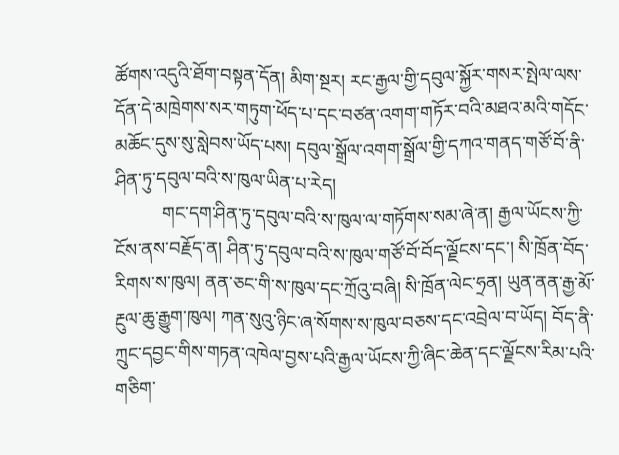ཚོགས་འདུའི་ཐོག་བསྟན་དོན། མིག་སྔར། རང་རྒྱལ་གྱི་དབུལ་སྐྱོར་གསར་སྤེལ་ལས་དོན་དེ་མཁྲེགས་སར་གཏུག་ཕོད་པ་དང་བཙན་འགག་གཏོར་བའི་མཐའ་མའི་གདོང་མཆོང་དུས་སུ་སླེབས་ཡོད་པས། དབུལ་སྒྲོལ་འགག་སྒྲོལ་གྱི་དཀའ་གནད་གཙོ་བོ་ནི་ཤིན་ཏུ་དབུལ་བའི་ས་ཁུལ་ཡིན་པ་རེད།
          གང་དག་ཤིན་ཏུ་དབུལ་བའི་ས་ཁུལ་ལ་གཏོགས་སམ་ཞེ་ན། རྒྱལ་ཡོངས་ཀྱི་ངོས་ནས་བརྗོད་ན། ཤིན་ཏུ་དབུལ་བའི་ས་ཁུལ་གཙོ་བོ་བོད་ལྗོངས་དང་། སི་ཁྲོན་བོད་རིགས་ས་ཁུལ། ནན་ཅང་གི་ས་ཁུལ་དང་ཀྲོའུ་བཞི། སི་ཁྲོན་ལེང་ཧྲན། ཡུན་ནན་རྒྱ་མོ་རྔུལ་ཆུ་རྒྱུག་ཁུལ། ཀན་སུའུ་ཉིང་ཞ་སོགས་ས་ཁུལ་བཅས་དང་འབྲེལ་བ་ཡོད། བོད་ནི་ཀྲུང་དབྱང་གིས་གཏན་འཁེལ་བྱས་པའི་རྒྱལ་ཡོངས་ཀྱི་ཞིང་ཆེན་དང་ལྗོངས་རིམ་པའི་གཅིག་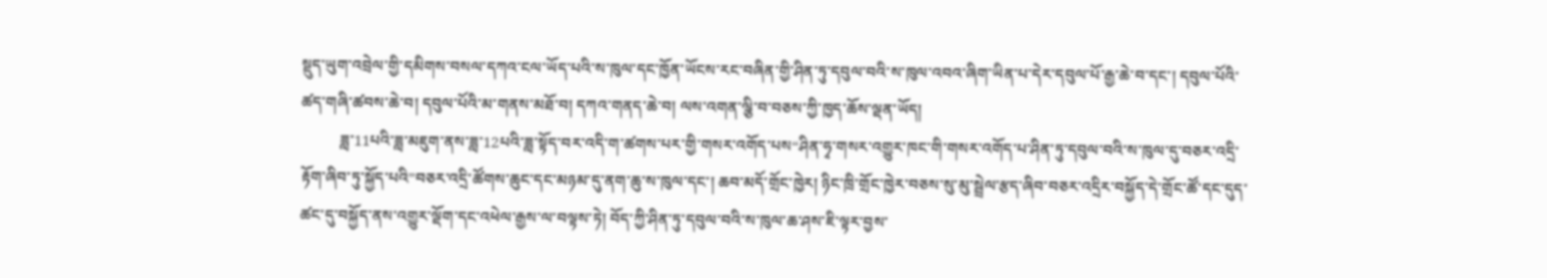སྡུད་ཡུག་འབྲེལ་གྱི་དམིགས་བསལ་དཀའ་ངལ་ཡོད་པའི་ས་ཁུལ་དང་ཁྱོན་ཡོངས་རང་བཞིན་གྱི་ཤིན་ཏུ་དབུལ་བའི་ས་ཁུལ་འབའ་ཞིག་ཡིན་པ་དེར་དབུལ་པོ་རྒྱ་ཆེ་བ་དང་། དབུལ་པོའི་ཚད་གཞི་ཚབས་ཆེ་བ། དབུལ་པོའི་མ་གནས་མཐོ་བ། དཀའ་གནད་ཆེ་བ། ལས་འགན་ལྕི་བ་བཅས་ཀྱི་ཁྱད་ཆོས་ལྡན་ཡོད།
          ཟླ་11པའི་ཟླ་མཇུག་ནས་ཟླ་12པའི་ཟླ་སྟོད་བར་འདི་ག་ཚགས་པར་གྱི་གསར་འགོད་པས“ཤིན་ཧྭ་གསར་འགྱུར་ཁང་གི་གསར་འགོད་པ་ཤིན་ཏུ་དབུལ་བའི་ས་ཁུལ་དུ་བཅར་འདྲི་རྟོག་ཞིབ་ཏུ་སྐྱོད་པའི”བཅར་འདྲི་ཚོགས་ཆུང་དང་མཉམ་དུ་ནག་ཆུ་ས་ཁུལ་དང་། ཆབ་མདོ་གྲོང་ཁྱེར། ཉིང་ཁྲི་གྲོང་ཁྱེར་བཅས་སུ་མུ་སྦྲེལ་རྩད་ཞིབ་བཅར་འདྲིར་བསྐྱོད་དེ་གྲོང་ཚོ་དང་དུད་ཚང་དུ་བསྐྱོད་ནས་འགྱུར་ལྡོག་དང་འཕེལ་རྒྱས་ལ་བལྟས་ཏེ། བོད་ཀྱི་ཤིན་ཏུ་དབུལ་བའི་ས་ཁུལ་ཆ་ཤས་ཇི་ལྟར་བྱས་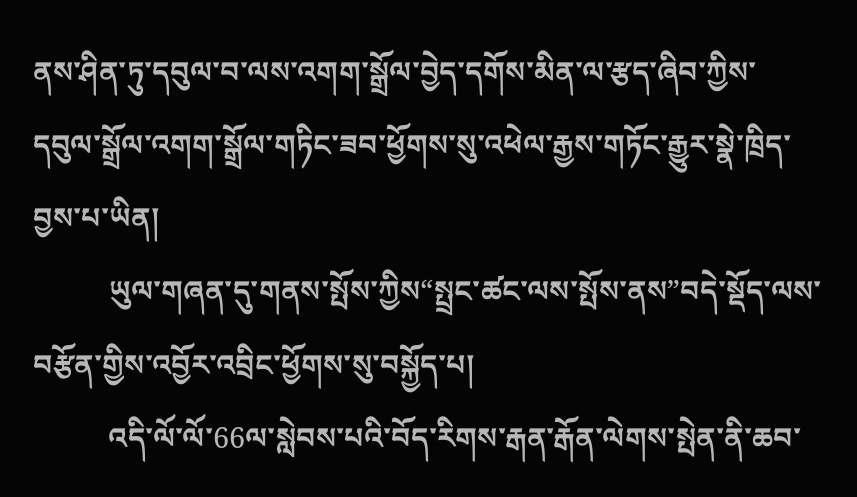ནས་ཤིན་ཏུ་དབུལ་བ་ལས་འགག་སྒྲོལ་བྱེད་དགོས་མིན་ལ་རྩད་ཞིབ་ཀྱིས་དབུལ་སྒྲོལ་འགག་སྒྲོལ་གཏིང་ཟབ་ཕྱོགས་སུ་འཕེལ་རྒྱས་གཏོང་རྒྱུར་སྣེ་ཁྲིད་བྱས་པ་ཡིན།
          ཡུལ་གཞན་དུ་གནས་སྤོས་ཀྱིས“སྤྲང་ཚང་ལས་སྤོས་ནས”བདེ་སྡོད་ལས་བརྩོན་གྱིས་འབྱོར་འབྲིང་ཕྱོགས་སུ་བསྐྱོད་པ།
          འདི་ལོ་ལོ་66ལ་སླེབས་པའི་བོད་རིགས་རྒན་རྒོན་ལེགས་སྤེན་ནི་ཆབ་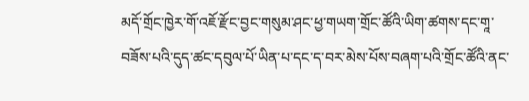མདོ་གྲོང་ཁྱེར་གོ་འཇོ་རྫོང་བྱང་གསུམ་ཤང་ཕྱ་གཡག་གྲོང་ཚོའི་ཡིག་ཚགས་དང་གཱ་བཟོས་པའི་དུད་ཚང་དབུལ་པོ་ཡིན་པ་དང་ད་བར་མེས་པོས་བཞག་པའི་གྲོང་ཚོའི་ནང་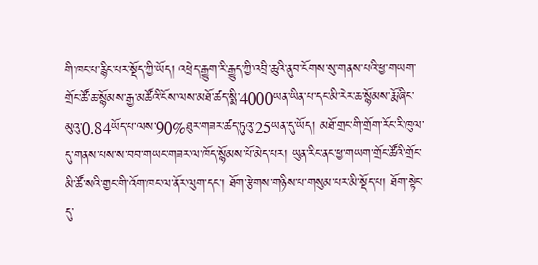གི་ཁང་པ་རྙིང་པར་སྡོད་ཀྱི་ཡོད། འཕྲེད་རྒྱུག་རི་རྒྱུད་ཀྱི་འབྲི་ཆུའི་ནུབ་ངོགས་སུ་གནས་པའི་ཕྱ་གཡག་གྲོང་ཚོ་ཆ་སྙོམས་རྒྱ་མཚོའི་ངོས་ལས་མཐོ་ཚད་སྨི་4000ཡན་ཡིན་པ་དང་མི་རེར་ཆ་སྙོམས་རྨོ་ཞིང་མུའུ་0.84ཡོད་པ་ལས་90%ཐུར་གཟར་ཚད་ཏུའུ་25ཡན་དུ་ཡོད། མཐོ་གྲང་གི་གྲོག་རོང་རི་ཁུལ་དུ་གནས་པས་ས་བབ་གཡང་གཟར་ལ་ཁོད་སྙོམས་པོ་མེད་པར། ཡུན་རིང་ནང་ཕྱ་གཡག་གྲོང་ཚོའི་གྲོང་མི་ཚོ་སའི་གྱང་གི་འོག་ཁང་ལ་ནོར་ལུག་དང་། ཐོག་རྩེགས་གཉིས་པ་གསུམ་པར་མི་སྡོད་པ། ཐོག་སྟེང་དུ་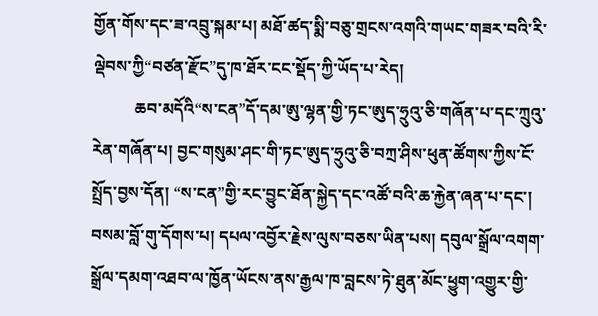གྱོན་གོས་དང་ཟ་འབྲུ་སྐམ་པ། མཐོ་ཚད་སྨི་བཅུ་གྲངས་འགའི་གཡང་གཟར་བའི་རི་ལྡེབས་ཀྱི“བཙན་རྫོང”དུ་ཁ་ཐོར་ངང་སྡོད་ཀྱི་ཡོད་པ་རེད།
          ཆབ་མདོའི“ས་ངན”དོ་དམ་ཨུ་ལྷན་གྱི་ཏང་ཨུད་ཧྲུའུ་ཅི་གཞོན་པ་དང་ཀྲུའུ་རེན་གཞོན་པ། བྱང་གསུམ་ཤང་གི་ཏང་ཨུད་ཧྲུའུ་ཅི་བཀྲ་ཤིས་ཕུན་ཚོགས་ཀྱིས་ངོ་སྤྲོད་བྱས་དོན། “ས་ངན”གྱི་རང་བྱུང་ཐོན་སྐྱེད་དང་འཚོ་བའི་ཆ་རྐྱེན་ཞན་པ་དང་། བསམ་བློ་གུ་དོགས་པ། དཔལ་འབྱོར་རྗེས་ལུས་བཅས་ཡིན་པས། དབུལ་སྒྲོལ་འགག་སྒྲོལ་དམག་འཐབ་ལ་ཁྱོན་ཡོངས་ནས་རྒྱལ་ཁ་བླངས་ཏེ་ཐུན་མོང་ཕྱུག་འགྱུར་གྱི་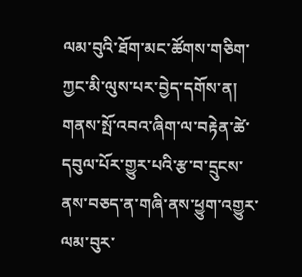ལམ་བུའི་ཐོག་མང་ཚོགས་གཅིག་ཀྱང་མི་ལུས་པར་བྱེད་དགོས་ན། གནས་སྤོ་འབའ་ཞིག་ལ་བརྟེན་ཚེ་དབུལ་པོར་གྱུར་པའི་རྩ་བ་དྲུངས་ནས་བཅད་ན་གཞི་ནས་ཕྱུག་འགྱུར་ལམ་བུར་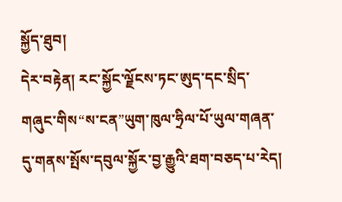སྐྱོད་ཐུབ།
དེར་བརྟེན། རང་སྐྱོང་ལྗོངས་ཏང་ཨུད་དང་སྲིད་གཞུང་གིས“ས་ངན”ཡུག་ཁུལ་ཧྲིལ་པོ་ཡུལ་གཞན་དུ་གནས་སྤོས་དབུལ་སྐྱོར་བྱ་རྒྱུའི་ཐག་བཅད་པ་རེད།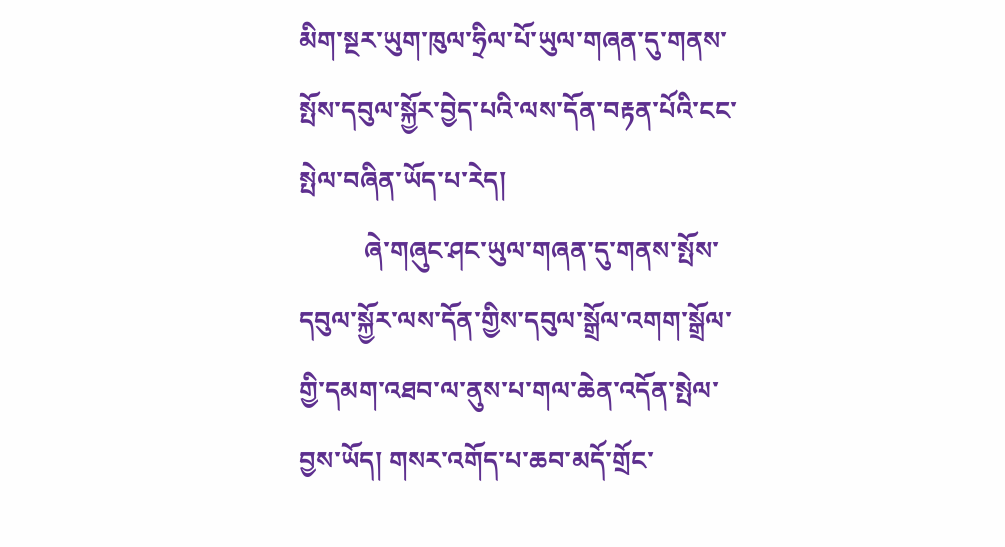མིག་སྔར་ཡུག་ཁུལ་ཧྲིལ་པོ་ཡུལ་གཞན་དུ་གནས་སྤོས་དབུལ་སྐྱོར་བྱེད་པའི་ལས་དོན་བརྟན་པོའི་ངང་སྤེལ་བཞིན་ཡོད་པ་རེད།
          ཞེ་གཞུང་ཤང་ཡུལ་གཞན་དུ་གནས་སྤོས་དབུལ་སྐྱོར་ལས་དོན་གྱིས་དབུལ་སྒྲོལ་འགག་སྒྲོལ་གྱི་དམག་འཐབ་ལ་ནུས་པ་གལ་ཆེན་འདོན་སྤེལ་བྱས་ཡོད། གསར་འགོད་པ་ཆབ་མདོ་གྲོང་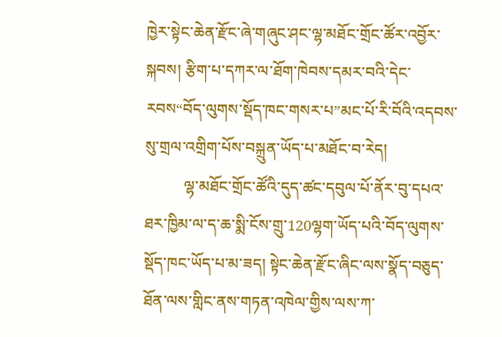ཁྱེར་སྟེང་ཆེན་རྫོང་ཞེ་གཞུང་ཤང་ལྷ་མཐོང་གྲོང་ཚོར་འབྱོར་སྐབས། རྩིག་པ་དཀར་ལ་ཐོག་ཁེབས་དམར་བའི་དེང་རབས“བོད་ལུགས་སྡོད་ཁང་གསར་པ”མང་པོ་རི་བོའི་འདབས་སུ་གྲལ་འགྲིག་པོས་བསྐྲུན་ཡོད་པ་མཐོང་བ་རེད།
          ལྷ་མཐོང་གྲོང་ཚོའི་དུད་ཚང་དབུལ་པོ་ནོར་བུ་དཔའ་ཐར་ཁྱིམ་ལ་ད་ཆ་སྨི་ངོས་གྲུ་120ལྷག་ཡོད་པའི་བོད་ལུགས་སྡོད་ཁང་ཡོད་པ་མ་ཟད། སྟེང་ཆེན་རྫོང་ཞིང་ལས་སྣོད་བཅུད་ཐོན་ལས་གླིང་ནས་གཏན་འཁེལ་གྱིས་ལས་ཀ་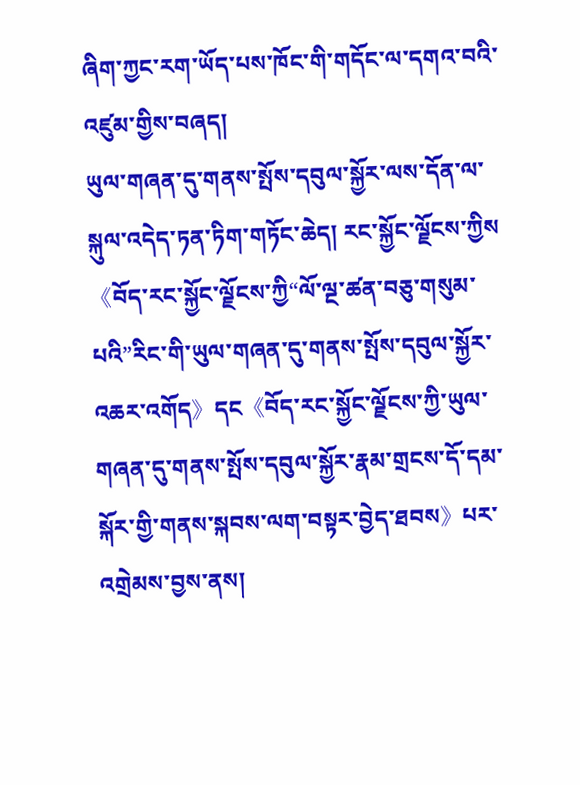ཞིག་ཀྱང་རག་ཡོད་པས་ཁོང་གི་གདོང་ལ་དགའ་བའི་འཛུམ་གྱིས་བཞད།
ཡུལ་གཞན་དུ་གནས་སྤོས་དབུལ་སྐྱོར་ལས་དོན་ལ་སྐུལ་འདེད་ཏན་ཏིག་གཏོང་ཆེད། རང་སྐྱོང་ལྗོངས་ཀྱིས《བོད་རང་སྐྱོང་ལྗོངས་ཀྱི“ལོ་ལྔ་ཚན་བཅུ་གསུམ་པའི”རིང་གི་ཡུལ་གཞན་དུ་གནས་སྤོས་དབུལ་སྐྱོར་འཆར་འགོད》དང《བོད་རང་སྐྱོང་ལྗོངས་ཀྱི་ཡུལ་གཞན་དུ་གནས་སྤོས་དབུལ་སྐྱོར་རྣམ་གྲངས་དོ་དམ་སྐོར་གྱི་གནས་སྐབས་ལག་བསྟར་བྱེད་ཐབས》པར་འགྲེམས་བྱས་ནས།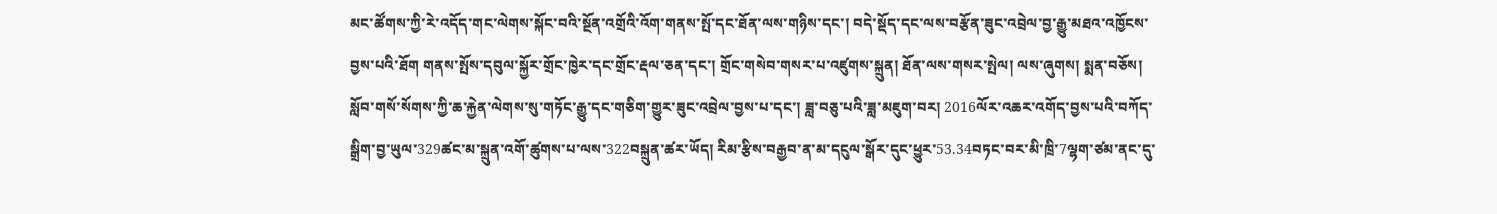མང་ཚོགས་ཀྱི་རེ་འདོད་གང་ལེགས་སྐོང་བའི་སྔོན་འགྲོའི་འོག་གནས་སྤོ་དང་ཐོན་ལས་གཉིས་དང་། བདེ་སྡོད་དང་ལས་བརྩོན་ཟུང་འབྲེལ་བྱ་རྒྱུ་མཐའ་འཁྱོངས་བྱས་པའི་ཐོག གནས་སྤོས་དབུལ་སྐྱོར་གྲོང་ཁྱེར་དང་གྲོང་རྡལ་ཅན་དང་། གྲོང་གསེབ་གསར་པ་འཛུགས་སྐྲུན། ཐོན་ལས་གསར་སྤེལ། ལས་ཞུགས། སྨན་བཅོས། སློབ་གསོ་སོགས་ཀྱི་ཆ་རྐྱེན་ལེགས་སུ་གཏོང་རྒྱུ་དང་གཅིག་གྱུར་ཟུང་འབྲེལ་བྱས་པ་དང་། ཟླ་བཅུ་པའི་ཟླ་མཇུག་བར། 2016ལོར་འཆར་འགོད་བྱས་པའི་བཀོད་སྒྲིག་བྱ་ཡུལ་329ཚང་མ་སྐྲུན་འགོ་ཚུགས་པ་ལས་322བསྐྲུན་ཚར་ཡོད། རིམ་རྩིས་བརྒྱབ་ན་མ་དངུལ་སྒོར་དུང་ཕྱུར་53.34བཏང་བར་མི་ཁྲི་7ལྷག་ཙམ་ནང་དུ་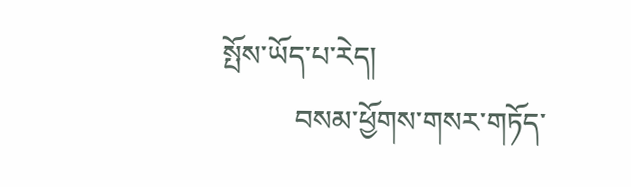སྤོས་ཡོད་པ་རེད།
          བསམ་ཕྱོགས་གསར་གཏོད་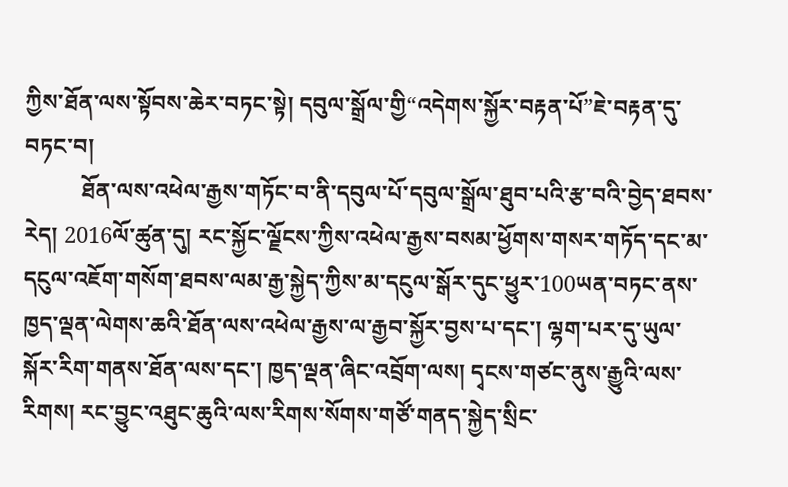ཀྱིས་ཐོན་ལས་སྟོབས་ཆེར་བཏང་སྟེ། དབུལ་སྒྲོལ་གྱི“འདེགས་སྐྱོར་བརྟན་པོ”ཇེ་བརྟན་དུ་བཏང་བ།
          ཐོན་ལས་འཕེལ་རྒྱས་གཏོང་བ་ནི་དབུལ་པོ་དབུལ་སྒྲོལ་ཐུབ་པའི་རྩ་བའི་བྱེད་ཐབས་རེད། 2016ལོ་ཚུན་དུ། རང་སྐྱོང་ལྗོངས་ཀྱིས་འཕེལ་རྒྱས་བསམ་ཕྱོགས་གསར་གཏོད་དང་མ་དངུལ་འཇོག་གསོག་ཐབས་ལམ་རྒྱ་སྐྱེད་ཀྱིས་མ་དངུལ་སྒོར་དུང་ཕྱུར་100ཡན་བཏང་ནས་ཁྱད་ལྡན་ལེགས་ཆའི་ཐོན་ལས་འཕེལ་རྒྱས་ལ་རྒྱབ་སྐྱོར་བྱས་པ་དང་། ལྷག་པར་དུ་ཡུལ་སྐོར་རིག་གནས་ཐོན་ལས་དང་། ཁྱད་ལྡན་ཞིང་འབྲོག་ལས། དྭངས་གཙང་ནུས་རྒྱུའི་ལས་རིགས། རང་བྱུང་འཐུང་ཆུའི་ལས་རིགས་སོགས་གཙོ་གནད་སྐྱེད་སྲིང་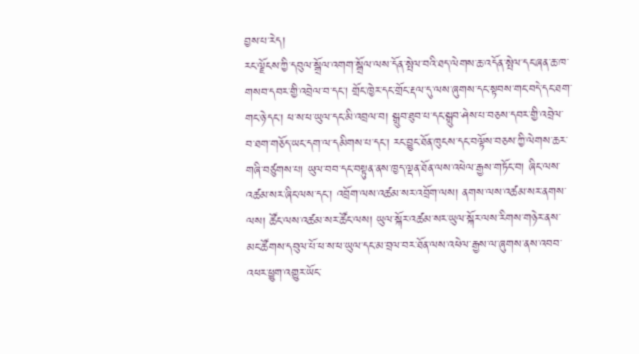བྱས་པ་རེད།
རང་ལྗོངས་ཀྱི་དབུལ་སྒྲོལ་འགག་སྒྲོལ་ལས་དོན་སྤེལ་བའི་ཐད་ལེགས་ཆ་འདོན་སྤེལ་དང་ཞན་ཆ་ཁ་གསབ་དབར་གྱི་འབྲེལ་བ་དང་། གྲོང་ཁྱེར་དང་གྲོང་རྡལ་དུ་ལས་ཞུགས་དང་སྟབས་གང་བདེ་དང་ཐག་གང་ཉེ་དང་། ཕ་ས་ཕ་ཡུལ་དང་མི་འབྲལ་བ། སྒྲུབ་ཐུབ་པ་དང་སྒྲུབ་ཤེས་པ་བཅས་དབར་གྱི་འབྲེལ་བ་ཐག་གཅོད་ཡང་དག་ལ་དམིགས་པ་དང་། རང་བྱུང་ཐོན་ཁུངས་དང་བལྟོས་བཅས་ཀྱི་ལེགས་ཆར་གཞི་བཙུགས་པ། ཡུལ་བབ་དང་བསྟུན་ནས་ཁྱད་ལྡན་ཐོན་ལས་འཕེལ་རྒྱས་གཏོང་བ། ཞིང་ལས་འཚམ་སར་ཞིང་ལས་དང་། འབྲོག་ལས་འཚམ་སར་འབྲོག་ལས། ནགས་ལས་འཚམ་སར་ནགས་ལས། ཚོང་ལས་འཚམ་སར་ཚོང་ལས། ཡུལ་སྐོར་འཚམ་སར་ཡུལ་སྐོར་ལས་རིགས་གཉེར་ནས་མང་ཚོགས་དབུལ་པོ་ཕ་ས་ཕ་ཡུལ་དང་མ་བྲལ་བར་ཐོན་ལས་འཕེལ་རྒྱས་ལ་ཞུགས་ནས་འབབ་འཕར་ཕྱུག་འགྱུར་ཡོང་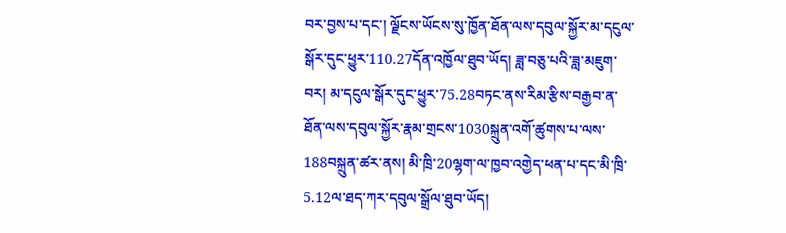བར་བྱས་པ་དང་། ལྗོངས་ཡོངས་སུ་ཁྱོན་ཐོན་ལས་དབུལ་སྐྱོར་མ་དངུལ་སྒོར་དུང་ཕྱུར་110.27དོན་འཁྱོལ་ཐུབ་ཡོད། ཟླ་བཅུ་པའི་ཟླ་མཇུག་བར། མ་དངུལ་སྒོར་དུང་ཕྱུར་75.28བཏང་ནས་རིམ་རྩིས་བརྒྱབ་ན་ཐོན་ལས་དབུལ་སྐྱོར་རྣམ་གྲངས་1030སྐྲུན་འགོ་ཚུགས་པ་ལས་188བསྐྲུན་ཚར་ནས། མི་ཁྲི་20ལྷག་ལ་ཁྱབ་འགྱེད་ཕན་པ་དང་མི་ཁྲི་5.12ལ་ཐད་ཀར་དབུལ་སྒྲོལ་ཐུབ་ཡོད།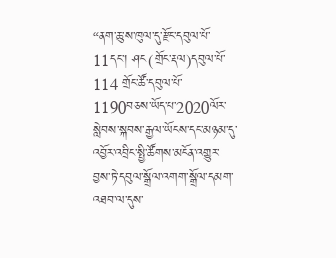“ནག་ཆུ་ས་ཁུལ་དུ་རྫོང་དབུལ་པོ་11དང་། ཤང(གྲོང་རྡལ)དབུལ་པོ་114 གྲོང་ཚོ་དབུལ་པོ་1190བཅས་ཡོད་པ་2020ལོར་སླེབས་སྐབས་རྒྱལ་ཡོངས་དང་མཉམ་དུ་འབྱོར་འབྲིང་སྤྱི་ཚོགས་མངོན་འགྱུར་བྱས་ཏེ་དབུལ་སྒྲོལ་འགག་སྒྲོལ་དམག་འཐབ་ལ་དུས་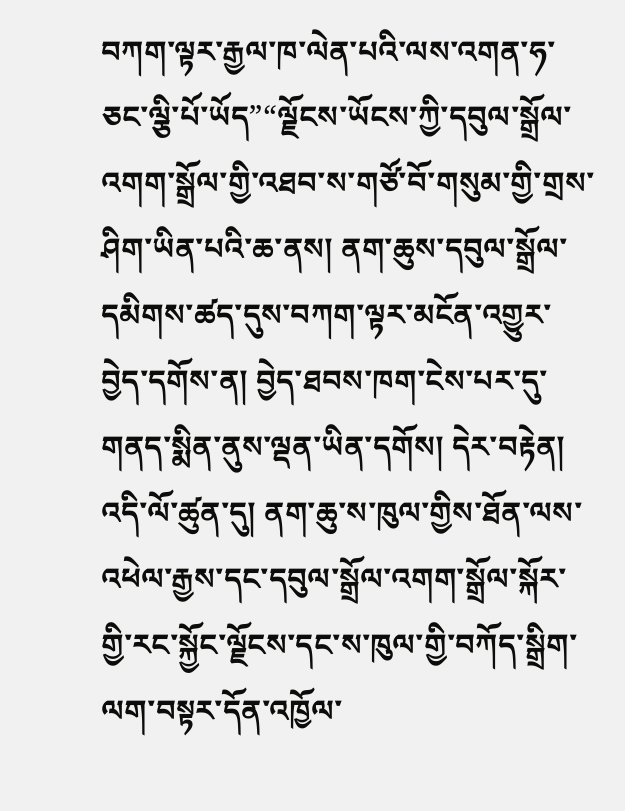བཀག་ལྟར་རྒྱལ་ཁ་ལེན་པའི་ལས་འགན་ཧ་ཅང་ལྕི་པོ་ཡོད”“ལྗོངས་ཡོངས་ཀྱི་དབུལ་སྒྲོལ་འགག་སྒྲོལ་གྱི་འཐབ་ས་གཙོ་བོ་གསུམ་གྱི་གྲས་ཤིག་ཡིན་པའི་ཆ་ནས། ནག་ཆུས་དབུལ་སྒྲོལ་དམིགས་ཚད་དུས་བཀག་ལྟར་མངོན་འགྱུར་བྱེད་དགོས་ན། བྱེད་ཐབས་ཁག་ངེས་པར་དུ་གནད་སྨིན་ནུས་ལྡན་ཡིན་དགོས། དེར་བརྟེན། འདི་ལོ་ཚུན་དུ། ནག་ཆུ་ས་ཁུལ་གྱིས་ཐོན་ལས་འཕེལ་རྒྱས་དང་དབུལ་སྒྲོལ་འགག་སྒྲོལ་སྐོར་གྱི་རང་སྐྱོང་ལྗོངས་དང་ས་ཁུལ་གྱི་བཀོད་སྒྲིག་ལག་བསྟར་དོན་འཁྱོལ་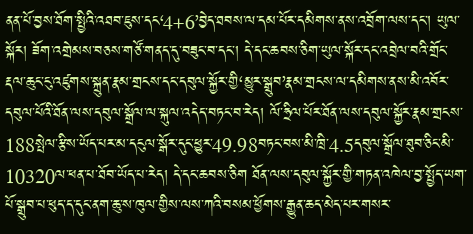ནན་པོ་བྱས་ཐོག་སྤྱིའི་འཐབ་ཇུས་དང‘4+6’བྱེད་ཐབས་ལ་དམ་པོར་དམིགས་ནས་འབྲོག་ལས་དང་། ཡུལ་སྐོར། ཟོག་འགྲེམས་བཅས་གཙོ་གནད་དུ་བཟུང་བ་དང་། དེ་དང་ཆབས་ཅིག་ཡུལ་སྐོར་དང་འབྲེལ་བའི་གྲོང་རྡལ་ཆུང་ངུ་འཛུགས་སྐྲུན་རྣམ་གྲངས་དང་དབུལ་སྐྱོར་གྱི‘མྱུར་སྒྲུབ’རྣམ་གྲངས་ལ་དམིགས་ནས་མི་འབོར་དབུལ་པོའི་ཐོན་ལས་དབུལ་སྒྲོལ་ལ་སྐུལ་འདེད་བཏང་བ་རེད། ལོ་ཧྲིལ་པོར་ཐོན་ལས་དབུལ་སྐྱོར་རྣམ་གྲངས་188སྤེལ་རྩིས་ཡོད་པར་མ་དངུལ་སྒོར་དུང་ཕྱུར་49.98བཏང་བས་མི་ཁྲི་4.5དབུལ་སྒྲོལ་ཐུབ་ཅིང་མི་10320ལ་ཕན་པ་ཐོབ་ཡོད་པ་རེད། དེ་དང་ཆབས་ཅིག ཐོན་ལས་དབུལ་སྐྱོར་གྱི་གཏན་འཁེལ་བྱ་སྤྱོད་ཡག་པོ་སྒྲུབ་པ་ཕུད་ད་དུང་ནག་ཆུ་ས་ཁུལ་གྱིས་ལས་ཀའི་བསམ་ཕྱོགས་རྒྱུན་ཆད་མེད་པར་གསར་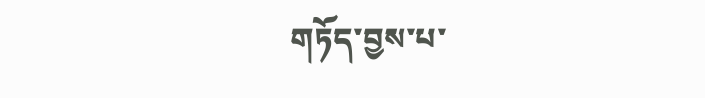གཏོད་བྱས་པ་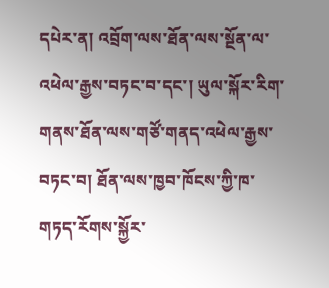དཔེར་ན། འབྲོག་ལས་ཐོན་ལས་སྔོན་ལ་འཕེལ་རྒྱས་བཏང་བ་དང་། ཡུལ་སྐོར་རིག་གནས་ཐོན་ལས་གཙོ་གནད་འཕེལ་རྒྱས་བཏང་བ། ཐོན་ལས་ཁྱབ་ཁོངས་ཀྱི་ཁ་གཏད་རོགས་སྐྱོར་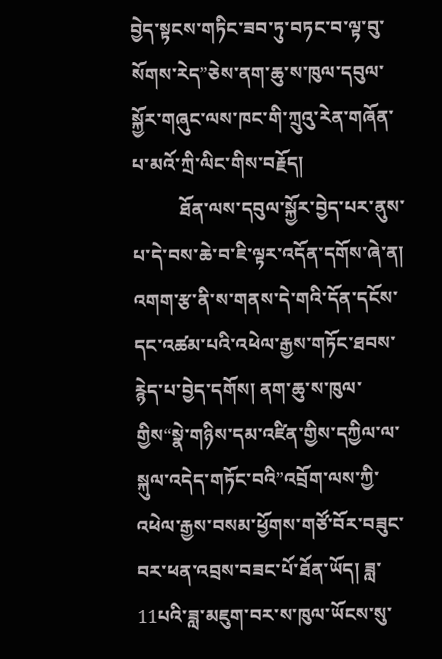བྱེད་སྟངས་གཏིང་ཟབ་ཏུ་བཏང་བ་ལྟ་བུ་སོགས་རེད”ཅེས་ནག་ཆུ་ས་ཁུལ་དབུལ་སྐྱོར་གཞུང་ལས་ཁང་གི་ཀྲུའུ་རེན་གཞོན་པ་མའོ་ཀྲི་ལིང་གིས་བརྗོད།
          ཐོན་ལས་དབུལ་སྐྱོར་བྱེད་པར་ནུས་པ་དེ་བས་ཆེ་བ་ཇི་ལྟར་འདོན་དགོས་ཞེ་ན། འགག་རྩ་ནི་ས་གནས་དེ་གའི་དོན་དངོས་དང་འཚམ་པའི་འཕེལ་རྒྱས་གཏོང་ཐབས་རྙེད་པ་བྱེད་དགོས། ནག་ཆུ་ས་ཁུལ་གྱིས“སྣེ་གཉིས་དམ་འཛིན་གྱིས་དཀྱིལ་ལ་སྐུལ་འདེད་གཏོང་བའི”འབྲོག་ལས་ཀྱི་འཕེལ་རྒྱས་བསམ་ཕྱོགས་གཙོ་བོར་བཟུང་བར་ཕན་འབྲས་བཟང་པོ་ཐོན་ཡོད། ཟླ་11པའི་ཟླ་མཇུག་བར་ས་ཁུལ་ཡོངས་སུ་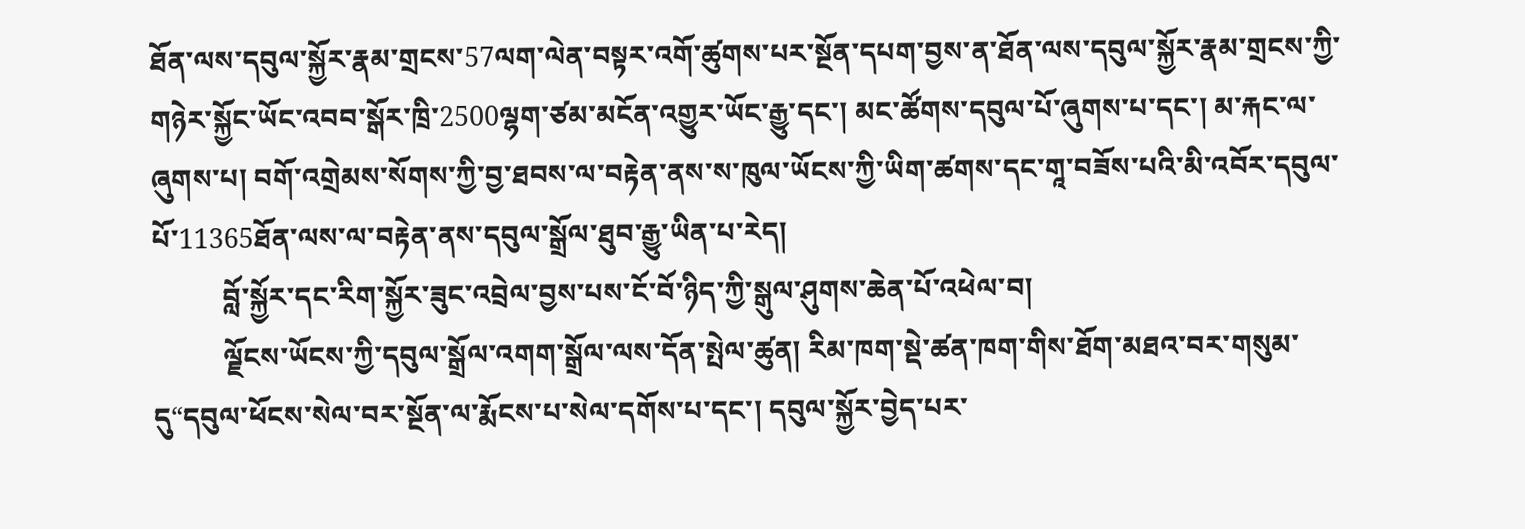ཐོན་ལས་དབུལ་སྐྱོར་རྣམ་གྲངས་57ལག་ལེན་བསྟར་འགོ་ཚུགས་པར་སྔོན་དཔག་བྱས་ན་ཐོན་ལས་དབུལ་སྐྱོར་རྣམ་གྲངས་ཀྱི་གཉེར་སྐྱོང་ཡོང་འབབ་སྒོར་ཁྲི་2500ལྷག་ཙམ་མངོན་འགྱུར་ཡོང་རྒྱུ་དང་། མང་ཚོགས་དབུལ་པོ་ཞུགས་པ་དང་། མ་རྐང་ལ་ཞུགས་པ། བགོ་འགྲེམས་སོགས་ཀྱི་བྱ་ཐབས་ལ་བརྟེན་ནས་ས་ཁུལ་ཡོངས་ཀྱི་ཡིག་ཚགས་དང་གཱ་བཟོས་པའི་མི་འབོར་དབུལ་པོ་11365ཐོན་ལས་ལ་བརྟེན་ནས་དབུལ་སྒྲོལ་ཐུབ་རྒྱུ་ཡིན་པ་རེད།
          བློ་སྐྱོར་དང་རིག་སྐྱོར་ཟུང་འབྲེལ་བྱས་པས་ངོ་བོ་ཉིད་ཀྱི་སྒུལ་ཤུགས་ཆེན་པོ་འཕེལ་བ།
          ལྗོངས་ཡོངས་ཀྱི་དབུལ་སྒྲོལ་འགག་སྒྲོལ་ལས་དོན་སྤེལ་ཚུན། རིམ་ཁག་སྡེ་ཚན་ཁག་གིས་ཐོག་མཐའ་བར་གསུམ་དུ“དབུལ་ཕོངས་སེལ་བར་སྔོན་ལ་རྨོངས་པ་སེལ་དགོས་པ་དང་། དབུལ་སྐྱོར་བྱེད་པར་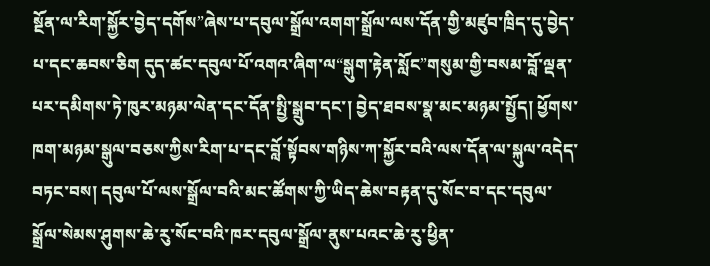སྔོན་ལ་རིག་སྐྱོར་བྱེད་དགོས”ཞེས་པ་དབུལ་སྒྲོལ་འགག་སྒྲོལ་ལས་དོན་གྱི་མཛུབ་ཁྲིད་དུ་བྱེད་པ་དང་ཆབས་ཅིག དུད་ཚང་དབུལ་པོ་འགའ་ཞིག་ལ“སྒུག་རྟེན་སློང”གསུམ་གྱི་བསམ་བློ་ལྡན་པར་དམིགས་ཏེ་ཁུར་མཉམ་ལེན་དང་དོན་སྤྱི་སྒྲུབ་དང་། བྱེད་ཐབས་སྣ་མང་མཉམ་སྤྱོད། ཕྱོགས་ཁག་མཉམ་སྒུལ་བཅས་ཀྱིས་རིག་པ་དང་བློ་སྟོབས་གཉིས་ཀ་སྐྱོར་བའི་ལས་དོན་ལ་སྐུལ་འདེད་བཏང་བས། དབུལ་པོ་ལས་སྒྲོལ་བའི་མང་ཚོགས་ཀྱི་ཡིད་ཆེས་བརྟན་དུ་སོང་བ་དང་དབུལ་སྒྲོལ་སེམས་ཤུགས་ཆེ་རུ་སོང་བའི་ཁར་དབུལ་སྒྲོལ་ནུས་པའང་ཆེ་རུ་ཕྱིན་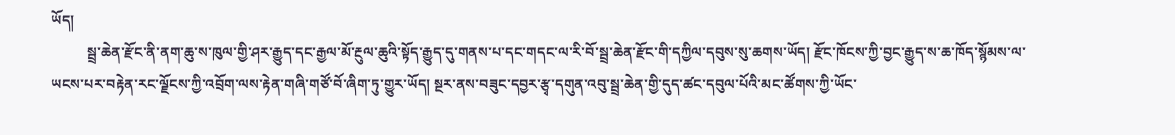ཡོད།
          སྦྲ་ཆེན་རྫོང་ནི་ནག་ཆུ་ས་ཁུལ་གྱི་ཤར་རྒྱུད་དང་རྒྱལ་མོ་རྔུལ་ཆུའི་སྟོད་རྒྱུད་དུ་གནས་པ་དང་གདང་ལ་རི་བོ་སྦྲ་ཆེན་རྫོང་གི་དཀྱིལ་དབུས་སུ་ཆགས་ཡོད། རྫོང་ཁོངས་ཀྱི་བྱང་རྒྱུད་ས་ཆ་ཁོད་སྙོམས་ལ་ཡངས་པར་བརྟེན་རང་ལྗོངས་ཀྱི་འབྲོག་ལས་རྟེན་གཞི་གཙོ་བོ་ཞིག་ཏུ་གྱུར་ཡོད། སྔར་ནས་བཟུང་དབྱར་རྩྭ་དགུན་འབུ་སྦྲ་ཆེན་གྱི་དུད་ཚང་དབུལ་པོའི་མང་ཚོགས་ཀྱི་ཡོང་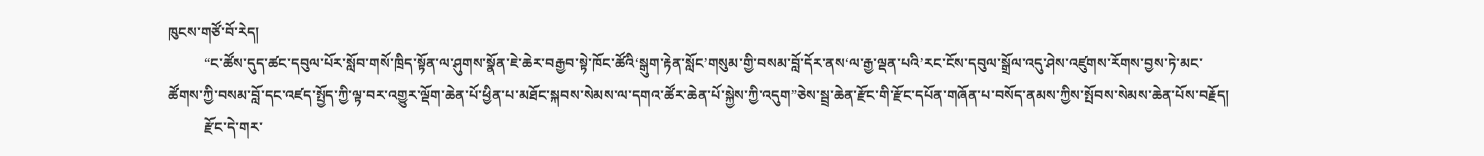ཁུངས་གཙོ་བོ་རེད།
          “ང་ཚོས་དུད་ཚང་དབུལ་པོར་སློབ་གསོ་ཁྲིད་སྟོན་ལ་ཤུགས་སྣོན་ཇེ་ཆེར་བརྒྱབ་སྟེ་ཁོང་ཚོའི‘སྒུག་རྟེན་སློང’གསུམ་གྱི་བསམ་བློ་དོར་ནས‘ལ་རྒྱ་ལྡན་པའི’རང་ངོས་དབུལ་སྒྲོལ་འདུ་ཤེས་འཛུགས་རོགས་བྱས་ཏེ་མང་ཚོགས་ཀྱི་བསམ་བློ་དང་འཛད་སྤྱོད་ཀྱི་ལྟ་བར་འགྱུར་ལྡོག་ཆེན་པོ་ཕྱིན་པ་མཐོང་སྐབས་སེམས་ལ་དགའ་ཚོར་ཆེན་པོ་སྐྱེས་ཀྱི་འདུག”ཅེས་སྦྲ་ཆེན་རྫོང་གི་རྫོང་དཔོན་གཞོན་པ་བསོད་ནམས་ཀྱིས་སྤོབས་སེམས་ཆེན་པོས་བརྗོད།
          རྫོང་དེ་གར་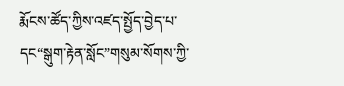རྨོངས་ཚོད་ཀྱིས་འཛད་སྤྱོད་བྱེད་པ་དང“སྒུག་རྟེན་སློང”གསུམ་སོགས་ཀྱི་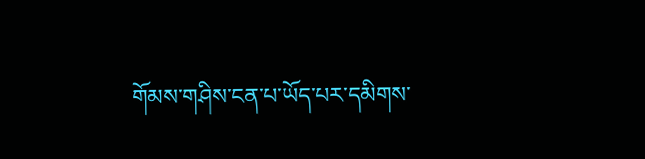གོམས་གཤིས་ངན་པ་ཡོད་པར་དམིགས་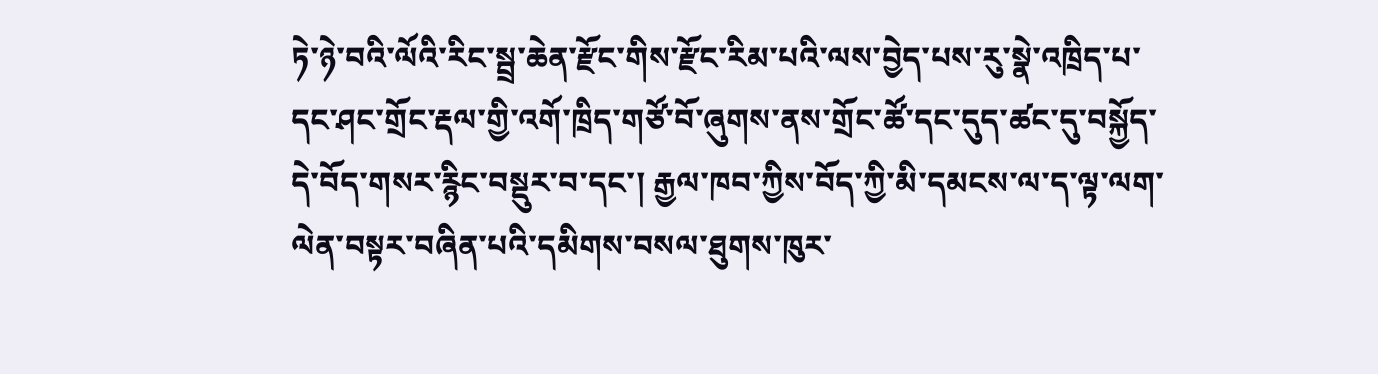ཏེ་ཉེ་བའི་ལོའི་རིང་སྦྲ་ཆེན་རྫོང་གིས་རྫོང་རིམ་པའི་ལས་བྱེད་པས་རུ་སྣེ་འཁྲིད་པ་དང་ཤང་གྲོང་རྡལ་གྱི་འགོ་ཁྲིད་གཙོ་བོ་ཞུགས་ནས་གྲོང་ཚོ་དང་དུད་ཚང་དུ་བསྐྱོད་དེ་བོད་གསར་རྙིང་བསྡུར་བ་དང་། རྒྱལ་ཁབ་ཀྱིས་བོད་ཀྱི་མི་དམངས་ལ་ད་ལྟ་ལག་ལེན་བསྟར་བཞིན་པའི་དམིགས་བསལ་ཐུགས་ཁུར་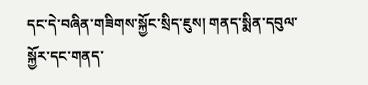དང་དེ་བཞིན་གཟིགས་སྐྱོང་སྲིད་ཇུས། གནད་སྨིན་དབུལ་སྐྱོར་དང་གནད་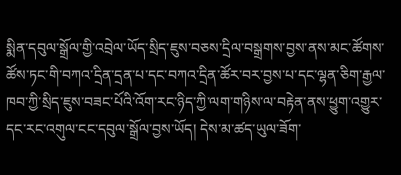སྨིན་དབུལ་སྒྲོལ་གྱི་འབྲེལ་ཡོད་སྲིད་ཇུས་བཅས་དྲིལ་བསྒྲགས་བྱས་ནས་མང་ཚོགས་ཚོས་ཏང་གི་བཀའ་དྲིན་དྲན་པ་དང་བཀའ་དྲིན་ཚོར་བར་བྱས་པ་དང་ལྷན་ཅིག་རྒྱལ་ཁབ་ཀྱི་སྲིད་ཇུས་བཟང་པོའི་འོག་རང་ཉིད་ཀྱི་ལག་གཉིས་ལ་བརྟེན་ནས་ཕྱུག་འགྱུར་དང་རང་འགུལ་ངང་དབུལ་སྒྲོལ་བྱས་ཡོད། དེས་མ་ཚད་ཡུལ་ཟོག་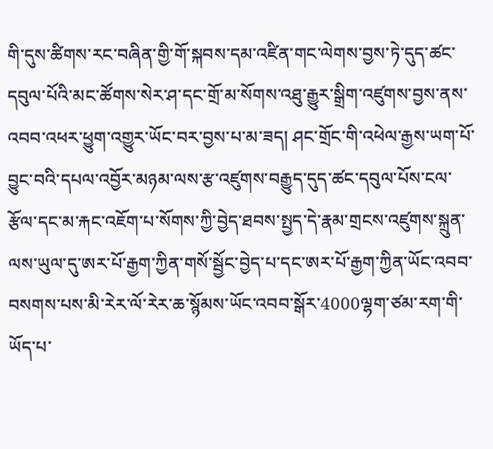གི་དུས་ཚིགས་རང་བཞིན་གྱི་གོ་སྐབས་དམ་འཛིན་གང་ལེགས་བྱས་ཏེ་དུད་ཚང་དབུལ་པོའི་མང་ཚོགས་སེར་ཤ་དང་གྲོ་མ་སོགས་འཐུ་རྒྱུར་སྒྲིག་འཛུགས་བྱས་ནས་འབབ་འཕར་ཕྱུག་འགྱུར་ཡོང་བར་བྱས་པ་མ་ཟད། ཤང་གྲོང་གི་འཕེལ་རྒྱས་ཡག་པོ་བྱུང་བའི་དཔལ་འབྱོར་མཉམ་ལས་རྩ་འཛུགས་བརྒྱུད་དུད་ཚང་དབུལ་པོས་ངལ་རྩོལ་དང་མ་རྐང་འཇོག་པ་སོགས་ཀྱི་བྱེད་ཐབས་སྤྱད་དེ་རྣམ་གྲངས་འཛུགས་སྐྲུན་ལས་ཡུལ་དུ་ཨར་པོ་རྒྱག་ཀྱིན་གསོ་སྦྱོང་བྱེད་པ་དང་ཨར་པོ་རྒྱག་ཀྱིན་ཡོང་འབབ་བསགས་པས་མི་རེར་ལོ་རེར་ཆ་སྙོམས་ཡོང་འབབ་སྒོར་4000ལྷག་ཙམ་རག་གི་ཡོད་པ་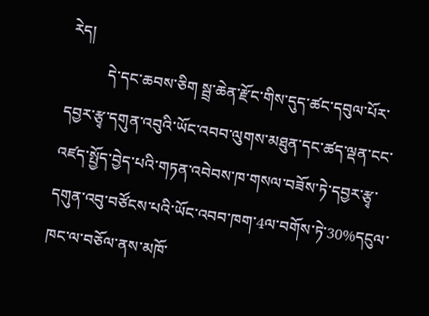རེད།
          དེ་དང་ཆབས་ཅིག སྦྲ་ཆེན་རྫོང་གིས་དུད་ཚང་དབུལ་པོར་དབྱར་རྩྭ་དགུན་འབུའི་ཡོང་འབབ་ལུགས་མཐུན་དང་ཚད་ལྡན་ངང་འཛད་སྤྱོད་བྱེད་པའི་གཏན་འབེབས་ཁ་གསལ་བཟོས་ཏེ་དབྱར་རྩྭ་དགུན་འབུ་བཙོངས་པའི་ཡོང་འབབ་ཁག་4ལ་བགོས་ཏེ་30%དངུལ་ཁང་ལ་བཅོལ་ནས་མཁོ་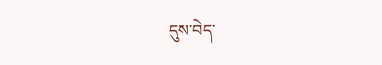དུས་བེད་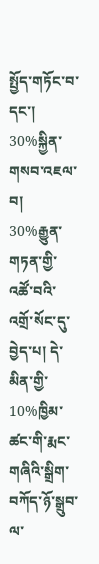སྤྱོད་གཏོང་བ་དང་། 30%སྐྱིན་གསབ་འཇལ་བ། 30%རྒྱུན་གཏན་གྱི་འཚོ་བའི་འགྲོ་སོང་དུ་བྱེད་པ། དེ་མིན་གྱི་10%ཁྱིམ་ཚང་གི་རྨང་གཞིའི་སྒྲིག་བཀོད་ཉོ་སྒྲུབ་ལ་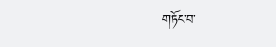གཏོང་བ་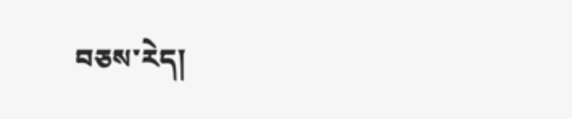བཅས་རེད།